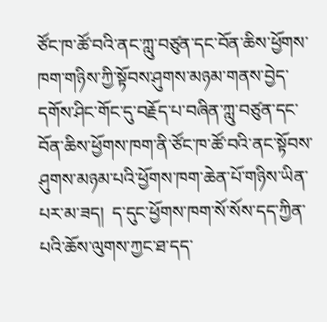ཙོང་ཁ་ཚོ་བའི་ནང་ཀླུ་བཙུན་དང་བོན་ཆིས་ཕྱོགས་ཁག་གཉིས་ཀྱི་སྟོབས་ཤུགས་མཉམ་གནས་བྱེད་དགོས་ཤིང་གོང་དུ་བརྗོད་པ་བཞིན་ཀླུ་བཙུན་དང་བོན་ཆིས་ཕྱོགས་ཁག་ནི་ཙོང་ཁ་ཚོ་བའི་ནང་སྟོབས་ཤུགས་མཉམ་པའི་ཕྱོགས་ཁག་ཆེན་པོ་གཉིས་ཡིན་པར་མ་ཟད།  ད་དུང་ཕྱོགས་ཁག་སོ་སོས་དད་ཀྱིན་པའི་ཆོས་ལུགས་ཀྱང་ཐ་དད་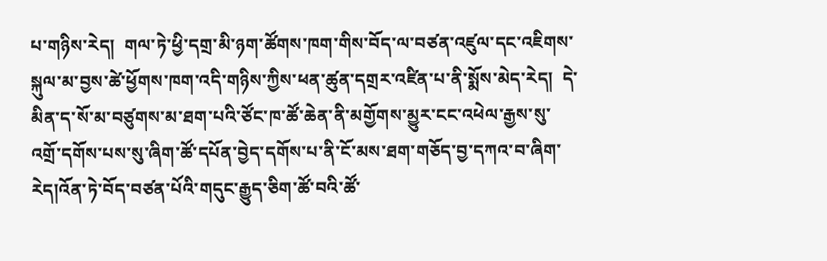པ་གཉིས་རེད།  གལ་ཏེ་ཕྱི་དགྲ་མི་ཉག་ཚོགས་ཁག་གིས་བོད་ལ་བཙན་འཛུལ་དང་འཇིགས་སྐུལ་མ་བྱས་ཚེ་ཕྱོགས་ཁག་འདི་གཉིས་ཀྱིས་ཕན་ཚུན་དགྲར་འཛིན་པ་ནི་སྨོས་མེད་རེད།  དེ་མིན་ད་སོ་མ་བཙུགས་མ་ཐག་པའི་ཙོང་ཁ་ཚོ་ཆེན་ནི་མགྱོགས་མྱུར་ངང་འཕེལ་རྒྱས་སུ་འགྲོ་དགོས་པས་སུ་ཞིག་ཚོ་དཔོན་བྱེད་དགོས་པ་ནི་ངོ་མས་ཐག་གཅོད་བྱ་དཀའ་བ་ཞིག་རེད།འོན་ཏེ་བོད་བཙན་པོའི་གདུང་རྒྱུད་ཅིག་ཚོ་བའི་ཚོ་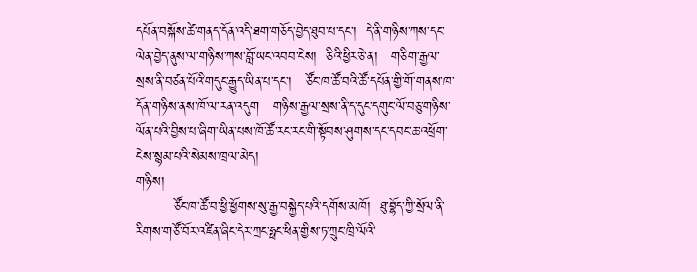དཔོན་བསྐོས་ཚེ་གནད་དོན་འདི་ཐག་གཅོད་བྱེད་ཐུབ་པ་དང་།  དེ་ནི་གཉིས་ཀས་དང་ལེན་བྱེད་ནུས་ལ་གཉིས་ཀས་བློ་ཡང་འབབ་ངེས།  ཅིའི་ཕྱིར་ཅེ་ན།   གཅིག་རྒྱལ་སྲས་ནི་བཙན་པོའི་གདུང་རྒྱུད་ཡིན་པ་དང་།   ཙོང་ཁ་ཚོ་བའི་ཚོ་དཔོན་གྱི་གོ་གནས་ཁ་དོན་གཉིས་ནས་ཁོ་ལ་རན་འདུག   གཉིས་རྒྱལ་སྲས་ནི་ད་དུང་དགུང་ལོ་བཅུ་གཉིས་ལོན་པའི་བྱིས་པ་ཞིག་ཡིན་པས་ཁོ་ཚོ་རང་རང་གི་སྟོབས་ཤུགས་དང་དབང་ཆ་འཕྲོག་ངེས་སྙམ་པའི་སེམས་ཁྲལ་མེད།
གཉིས།
        ཙོང་ཁ་ཚོ་བ་ཕྱི་ཕྱོགས་སུ་རྒྱ་བསྐྱེད་པའི་དགོས་མཁོ།  ཐུ་བྷོད་ཀྱི་སྲོལ་ནི་རིགས་གཙོ་བོར་འཛིན་ཞིང་དེར་ཀྲང་ཧྥང་ཕིན་གྱིས་ཏ་ཀྲུང་ཁྲི་ལོའི་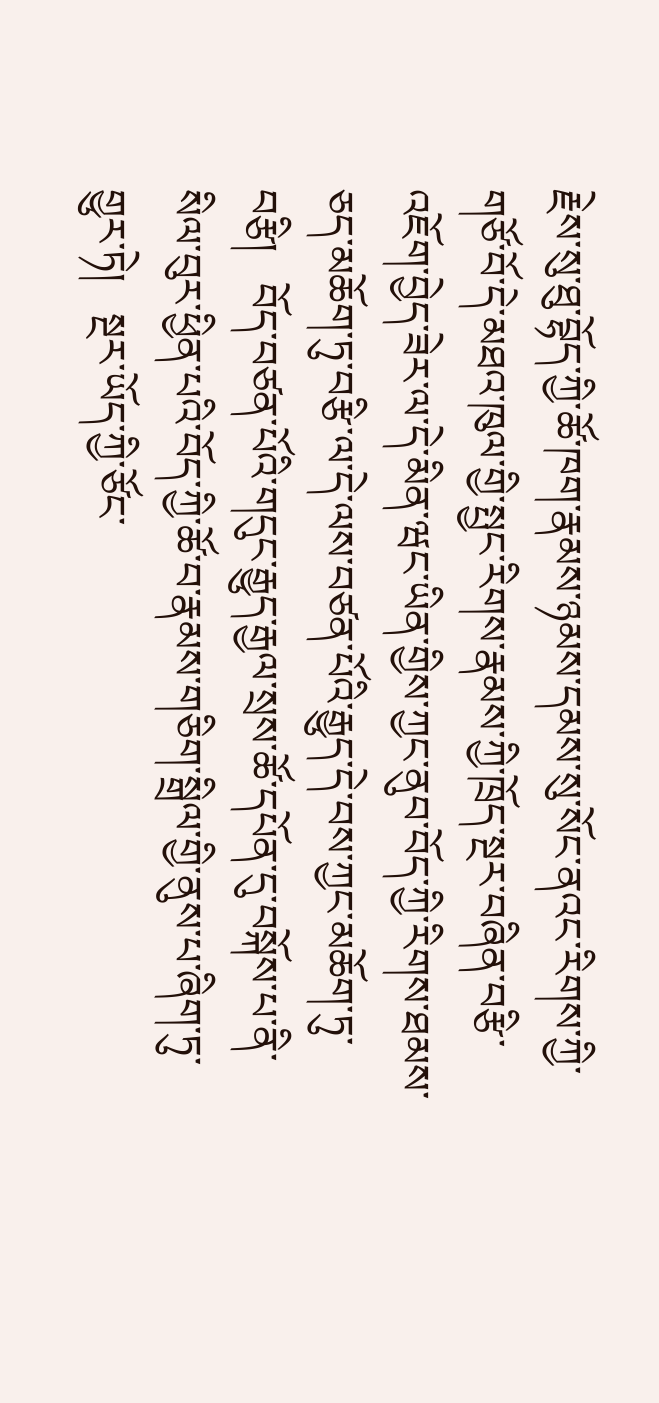རྗེས་སུ་ཐུ་བྷོད་ཀྱི་ཚོ་ཁག་རྣམས་ཉམས་དམས་སུ་སོང་ནའང་རིགས་ཀྱི་གཙོ་བོ་དེ་མཐའ་ཁུལ་གྱི་སྤྱང་རིགས་རྣམས་ཀྱི་ཁྲོད་སྔར་བཞིན་བརྩི་འཇོག་བྱེད་ཟེར་ལ་དེ་མིན་ཝང་ཡིན་གྱིས་ཀྱང་ནུབ་བོད་ཀྱི་རིགས་ཐམས་ཅད་མཆོག་ཏུ་བརྩི་ལ་དེ་ལས་བཙན་པོའི་རྒྱུད་དེ་བས་ཀྱང་མཆོག་ཏུ་བརྩི།   བོད་བཙན་པོའི་གདུང་རྒྱུད་རྒྱལ་སྲས་ཚོ་དཔོན་དུ་བསྐོས་པ་ནི་སིལ་བུར་ཕྱིན་པའི་བོད་ཀྱི་ཚོ་བ་རྣམས་གཅིག་སྒྲིལ་གྱི་ནུས་པ་ཞིག་ཏུ་གྱུར་ཏེ།   སྔར་ཡོད་ཀྱི་ཙོང་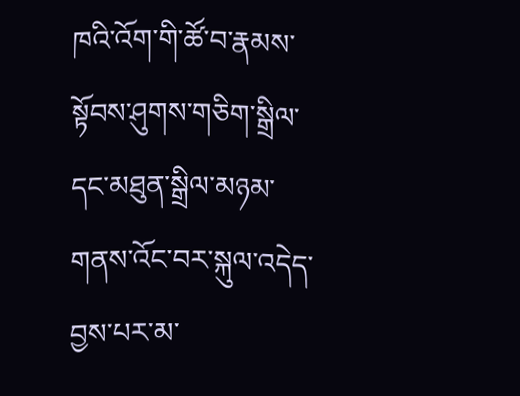ཁའི་འོག་གི་ཚོ་བ་རྣམས་སྟོབས་ཤུགས་གཅིག་སྒྲིལ་དང་མཐུན་སྒྲིལ་མཉམ་གནས་འོང་བར་སྐུལ་འདེད་བྱས་པར་མ་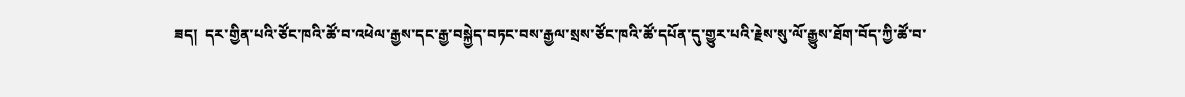ཟད།  དར་གྱིན་པའི་ཙོང་ཁའི་ཚོ་བ་འཕེལ་རྒྱས་དང་རྒྱ་བསྐྱེད་བཏང་བས་རྒྱལ་སྲས་ཙོང་ཁའི་ཚོ་དཔོན་དུ་གྱུར་པའི་རྗེས་སུ་ལོ་རྒྱུས་ཐོག་བོད་ཀྱི་ཚོ་བ་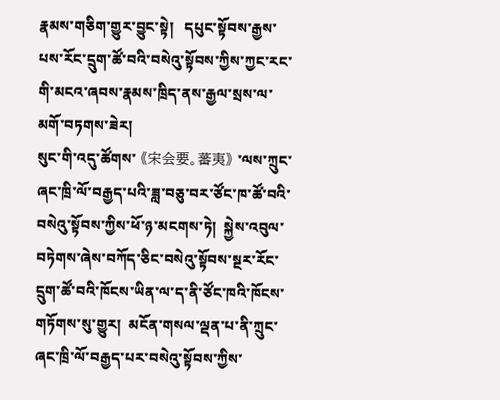རྣམས་གཅིག་གྱུར་བྱུང་སྟེ།   དཔུང་སྟོབས་རྒྱས་པས་རོང་དྲུག་ཚོ་བའི་བསེའུ་སྟོབས་ཀྱིས་ཀྱང་རང་གི་མངའ་ཞབས་རྣམས་ཁྲིད་ནས་རྒྱལ་སྲས་ལ་མགོ་བཏགས་ཟེར།
སུང་གི་འདུ་ཚོགས་ 《宋会要。蕃夷》 ་ལས་ཀྲུང་ཞང་ཁྲི་ལོ་བརྒྱད་པའི་ཟླ་བཅུ་བར་ཙོང་ཁ་ཚོ་བའི་བསེའུ་སྟོབས་ཀྱིས་ཕོ་ཉ་མངགས་ཏེ།  སྐྱེས་འབུལ་བཏེགས་ཞེས་བཀོད་ཅིང་བསེའུ་སྟོབས་སྔར་རོང་དྲུག་ཚོ་བའི་ཁོངས་ཡིན་ལ་ད་ནི་ཙོང་ཁའི་ཁོངས་གཏོགས་སུ་གྱུར།  མངོན་གསལ་ལྡན་པ་ནི་ཀྲུང་ཞང་ཁྲི་ལོ་བརྒྱད་པར་བསེའུ་སྟོབས་ཀྱིས་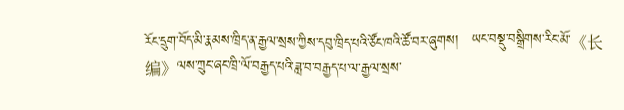རོང་དྲུག་བོད་མི་རྣམས་ཁྲིད་ན་རྒྱལ་སྲས་ཀྱིས་དབུ་ཁྲིད་པའི་ཙོང་ཁའི་ཚོ་བར་ཞུགས།   ཡང་བསྡུ་བསྒྲིགས་རིང་མོ་《长编》ལས་ཀྲུང་ཞང་ཁྲི་ལོ་བརྒྱད་པའི་ཟླ་བ་བརྒྱད་པ་ལ་རྒྱལ་སྲས་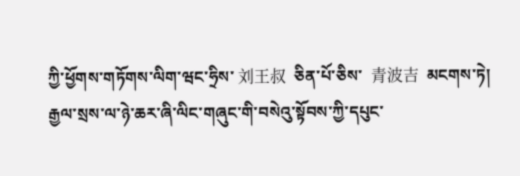ཀྱི་ཕྱོགས་གཏོགས་ལིག་ཝང་ཧྲིས་ 刘王叔  ཅིན་པོ་ཅིས་  青波吉  མངགས་ཏེ།   རྒྱལ་སྲས་ལ་ཉེ་ཆར་ཞི་ལིང་གཞུང་གི་བསེའུ་སྟོབས་ཀྱི་དཔུང་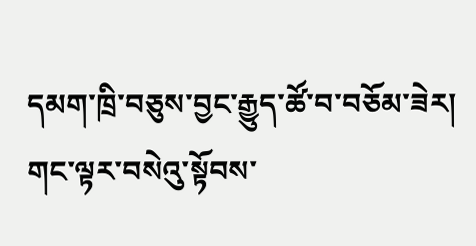དམག་ཁྲི་བཅུས་བྱང་རྒྱུད་ཚོ་བ་བཅོམ་ཟེར། གང་ལྟར་བསེའུ་སྟོབས་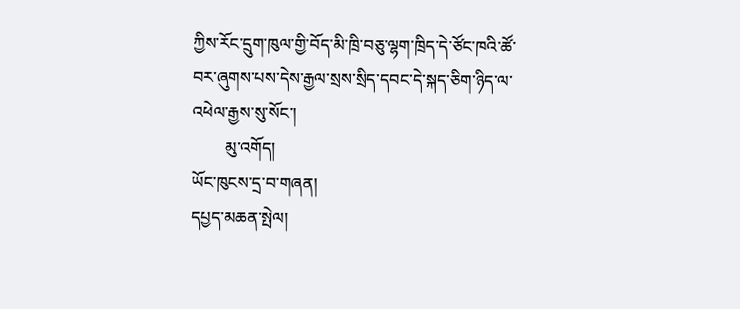ཀྱིས་རོང་དྲུག་ཁུལ་གྱི་བོད་མི་ཁྲི་བཅུ་ལྷག་ཁྲིད་དེ་ཙོང་ཁའི་ཚོ་བར་ཞུགས་པས་དེས་རྒྱལ་སྲས་སྲིད་དབང་དེ་སྐད་ཅིག་ཉིད་ལ་འཕེལ་རྒྱས་སུ་སོང་།
        མུ་འགོད།
ཡོང་ཁུངས་དྲ་བ་གཞན།
དཔྱད་མཆན་སྤེལ།